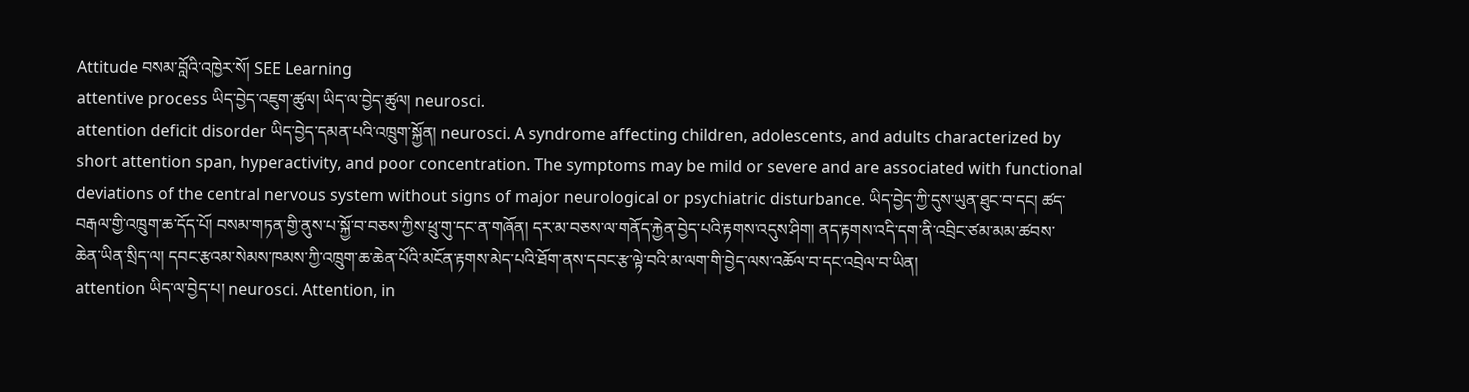Attitude བསམ་བློའི་འཁྱེར་སོ། SEE Learning
attentive process ཡིད་བྱེད་འཇུག་ཚུལ། ཡིད་ལ་བྱེད་ཚུལ། neurosci.
attention deficit disorder ཡིད་བྱེད་དམན་པའི་འཁྲུག་སྐྱོན། neurosci. A syndrome affecting children, adolescents, and adults characterized by short attention span, hyperactivity, and poor concentration. The symptoms may be mild or severe and are associated with functional deviations of the central nervous system without signs of major neurological or psychiatric disturbance. ཡིད་བྱེད་ཀྱི་དུས་ཡུན་ཐུང་བ་དང། ཚད་བརྒལ་གྱི་འཁྲུག་ཆ་དོད་པོ། བསམ་གཏན་གྱི་ནུས་པ་སྐྱོ་བ་བཅས་ཀྱིས་ཕྲུ་གུ་དང་ན་གཞོན། དར་མ་བཅས་ལ་གནོད་རྐྱེན་བྱེད་པའི་རྟགས་འདུས་ཤིག། ནད་རྟགས་འདི་དག་ནི་འབྲིང་ཙམ་མམ་ཚབས་ཆེན་ཡིན་སྲིད་ལ། དབང་རྩའམ་སེམས་ཁམས་ཀྱི་འཁྲུག་ཆ་ཆེན་པོའི་མངོན་རྟགས་མེད་པའི་ཐོག་ནས་དབང་རྩ་ལྟེ་བའི་མ་ལག་གི་བྱེད་ལས་འཆོལ་བ་དང་འབྲེལ་བ་ཡིན།
attention ཡིད་ལ་བྱེད་པ། neurosci. Attention, in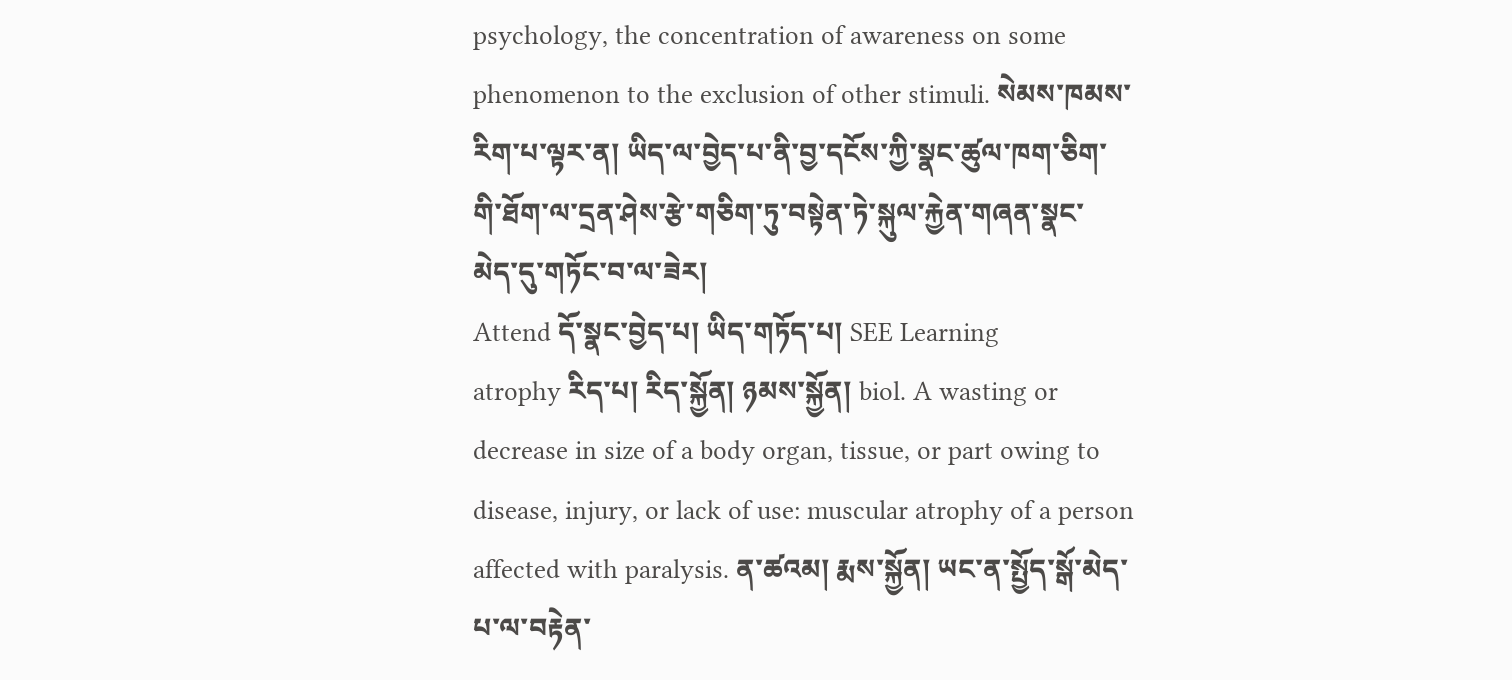psychology, the concentration of awareness on some phenomenon to the exclusion of other stimuli. སེམས་ཁམས་རིག་པ་ལྟར་ན། ཡིད་ལ་བྱེད་པ་ནི་བྱ་དངོས་ཀྱི་སྣང་ཚུལ་ཁག་ཅིག་གི་ཐོག་ལ་དྲན་ཤེས་རྩེ་གཅིག་ཏུ་བསྟེན་ཏེ་སྐུལ་རྐྱེན་གཞན་སྣང་མེད་དུ་གཏོང་བ་ལ་ཟེར།
Attend དོ་སྣང་བྱེད་པ། ཡིད་གཏོད་པ། SEE Learning
atrophy རིད་པ། རིད་སྐྱོན། ཉམས་སྐྱོན། biol. A wasting or decrease in size of a body organ, tissue, or part owing to disease, injury, or lack of use: muscular atrophy of a person affected with paralysis. ན་ཚའམ། རྨས་སྐྱོན། ཡང་ན་སྤྱོད་སྒོ་མེད་པ་ལ་བརྟེན་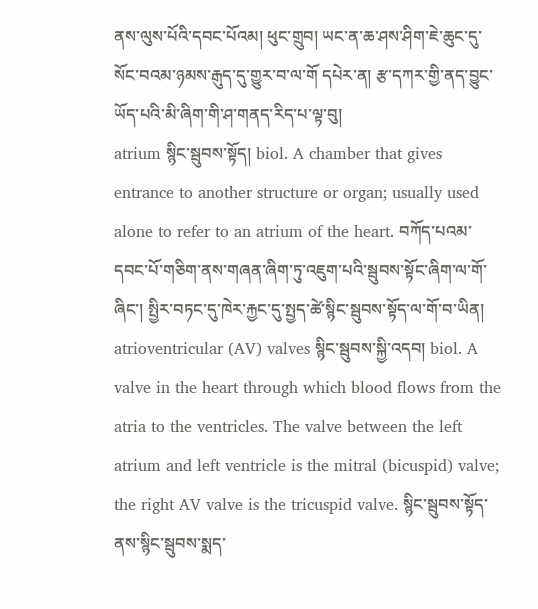ནས་ལུས་པོའི་དབང་པོའམ། ཕུང་གྲུབ། ཡང་ན་ཆ་ཤས་ཤིག་ཇེ་ཆུང་དུ་སོང་བའམ་ཉམས་རྒུད་དུ་གྱུར་བ་ལ་གོ དཔེར་ན། རྩ་དཀར་གྱི་ནད་བྱུང་ཡོད་པའི་མི་ཞིག་གི་ཤ་གནད་རིད་པ་ལྟ་བུ།
atrium སྙིང་སྦུབས་སྟོད། biol. A chamber that gives entrance to another structure or organ; usually used alone to refer to an atrium of the heart. བཀོད་པའམ་དབང་པོ་གཅིག་ནས་གཞན་ཞིག་ཏུ་འཇུག་པའི་སྦུབས་སྟོང་ཞིག་ལ་གོ་ཞིང་། སྤྱིར་བཏང་དུ་ཁེར་རྐྱང་དུ་སྤྱད་ཚེ་སྙིང་སྦུབས་སྟོད་ལ་གོ་བ་ཡིན།
atrioventricular (AV) valves སྙིང་སྦུབས་སྐྱི་འདབ། biol. A valve in the heart through which blood flows from the atria to the ventricles. The valve between the left atrium and left ventricle is the mitral (bicuspid) valve; the right AV valve is the tricuspid valve. སྙིང་སྦུབས་སྟོད་ནས་སྙིང་སྦུབས་སྨད་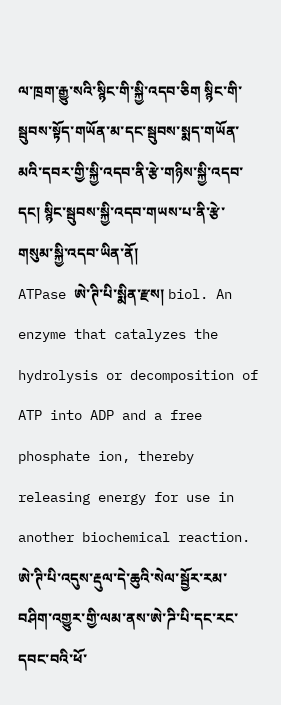ལ་ཁྲག་རྒྱུ་སའི་སྙིང་གི་སྐྱི་འདབ་ཅིག སྙིང་གི་སྦུབས་སྟོད་གཡོན་མ་དང་སྦུབས་སྨད་གཡོན་མའི་དབར་གྱི་སྐྱི་འདབ་ནི་རྩེ་གཉིས་སྐྱི་འདབ་དང། སྙིང་སྦུབས་སྐྱི་འདབ་གཡས་པ་ནི་རྩེ་གསུམ་སྐྱི་འདབ་ཡིན་ནོ།
ATPase ཨེ་ཊི་པི་སྨིན་རྫས། biol. An enzyme that catalyzes the hydrolysis or decomposition of ATP into ADP and a free phosphate ion, thereby releasing energy for use in another biochemical reaction. ཨེ་ཊི་པི་འདུས་རྡུལ་དེ་ཆུའི་སེལ་སྦྱོར་རམ་བཤིག་འགྱུར་གྱི་ལམ་ནས་ཨེ་ཌི་པི་དང་རང་དབང་བའི་ཕོ་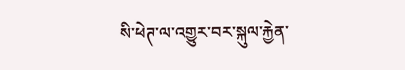སི་ཕེཊ་ལ་འགྱུར་བར་སྐུལ་རྐྱེན་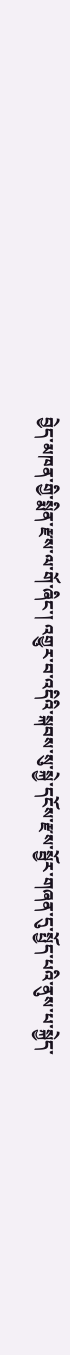བྱེད་མཁན་གྱི་སྨིན་རྫས་ལ་གོ་ཞིང་། འགྱུར་བ་འདིའི་སྐབས་སུ་སྐྱེ་དངོས་རྫས་སྦྱོར་གཞན་དུ་སྤྱོད་པའི་ནུས་པ་སྐྱེད་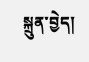སྐྲུན་བྱེད།